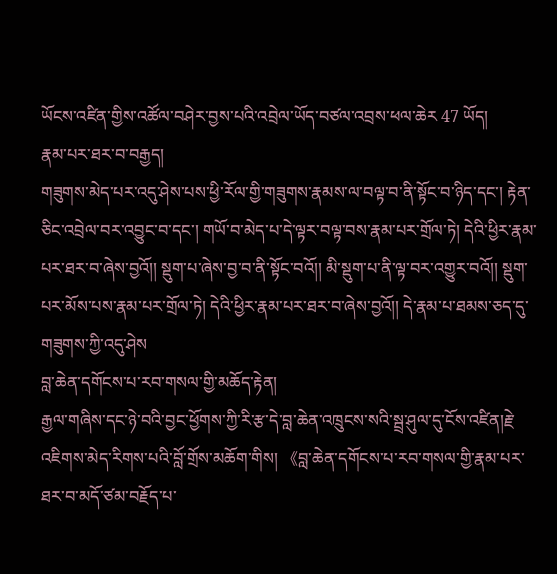ཡོངས་འཛིན་གྱིས་འཚོལ་བཤེར་བྱས་པའི་འབྲེལ་ཡོད་བཙལ་འབྲས་ཕལ་ཆེར 47 ཡོད།
རྣམ་པར་ཐར་བ་བརྒྱད།
གཟུགས་མེད་པར་འདུ་ཤེས་པས་ཕྱི་རོལ་གྱི་གཟུགས་རྣམས་ལ་བལྟ་བ་ནི་སྟོང་བ་ཉིད་དང་། རྟེན་ཅིང་འབྲེལ་བར་འབྱུང་བ་དང་། གཡོ་བ་མེད་པ་དེ་ལྟར་བལྟ་བས་རྣམ་པར་གྲོལ་ཏེ། དེའི་ཕྱིར་རྣམ་པར་ཐར་བ་ཞེས་བྱའོ།། སྡུག་པ་ཞེས་བྱ་བ་ནི་སྟོང་བའོ།། མི་སྡུག་པ་ནི་ལྟ་བར་འགྱུར་བའོ།། སྡུག་པར་མོས་པས་རྣམ་པར་གྲོལ་ཏེ། དེའི་ཕྱིར་རྣམ་པར་ཐར་བ་ཞེས་བྱའོ།། དེ་རྣམ་པ་ཐམས་ཅད་དུ་གཟུགས་ཀྱི་འདུ་ཤེས
བླ་ཆེན་དགོངས་པ་རབ་གསལ་གྱི་མཆོད་རྟེན།
རྒྱལ་གཞིས་དང་ཉེ་བའི་བྱང་ཕྱོགས་ཀྱི་རི་རྩ་དེ་བླ་ཆེན་འཁྲུངས་སའི་སྦྲ་ཤུལ་དུ་ངོས་འཛིན།རྗེ་འཇིགས་མེད་རིགས་པའི་བློ་གྲོས་མཆོག་གིས། 《བླ་ཆེན་དགོངས་པ་རབ་གསལ་གྱི་རྣམ་པར་ཐར་བ་མདོ་ཙམ་བརྗོད་པ་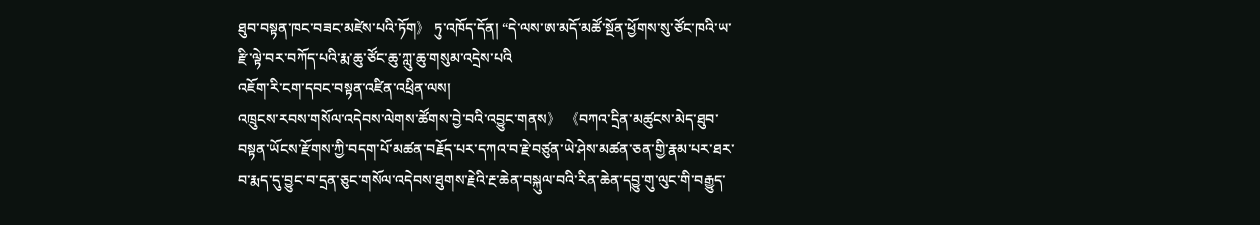ཐུབ་བསྟན་ཁང་བཟང་མཛེས་པའི་ཏོག》 ཏུ་འཁོད་དོན། “དེ་ལས་ཨ་མདོ་མཚོ་སྔོན་ཕྱོགས་སུ་ཙོང་ཁའི་ཡ་རྫི་ལྟེ་བར་བཀོད་པའི་རྨ་ཆུ་ཙོང་ཆུ་ཀླུ་ཆུ་གསུམ་འདྲེས་པའི
འཇོག་རི་ངག་དབང་བསྟན་འཛིན་འཕྲིན་ལས།
འཁྲུངས་རབས་གསོལ་འདེབས་ལེགས་ཚོགས་བྱེ་བའི་འབྱུང་གནས》 《བཀའ་དྲིན་མཚུངས་མེད་ཐུབ་བསྟན་ཡོངས་རྫོགས་ཀྱི་བདག་པོ་མཚན་བརྗོད་པར་དཀའ་བ་རྗེ་བཙུན་ཡེ་ཤེས་མཚན་ཅན་གྱི་རྣམ་པར་ཐར་བ་རྨད་དུ་བྱུང་བ་དྲན་ཅུང་གསོལ་འདེབས་ཐུགས་རྗེའི་རྔ་ཆེན་བསྐུལ་བའི་རིན་ཆེན་དབྱུ་གུ་ལུང་གི་བརྒྱུད་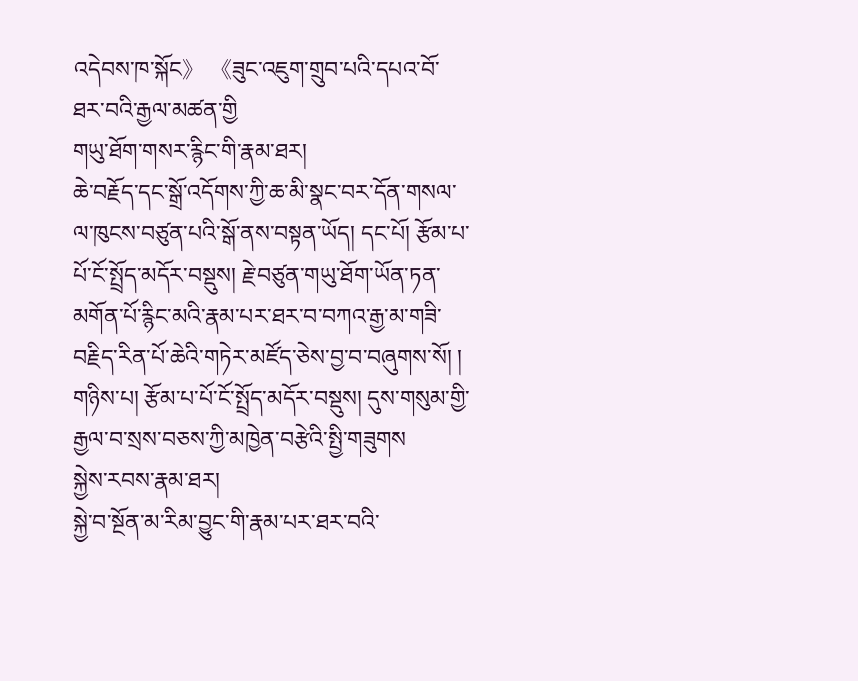འདེབས་ཁ་སྐོང》 《ཟུང་འཇུག་གྲུབ་པའི་དཔའ་བོ་ཐར་བའི་རྒྱལ་མཚན་གྱི
གཡུ་ཐོག་གསར་རྙིང་གི་རྣམ་ཐར།
ཆེ་བརྗོད་དང་སྒྲོ་འདོགས་ཀྱི་ཆ་མི་སྣང་བར་དོན་གསལ་ལ་ཁུངས་བཙུན་པའི་སྒོ་ནས་བསྟན་ཡོད། དང་པོ། རྩོམ་པ་པོ་ངོ་སྤྲོད་མདོར་བསྡུས། རྗེ་བཙུན་གཡུ་ཐོག་ཡོན་ཏན་མགོན་པོ་རྙིང་མའི་རྣམ་པར་ཐར་བ་བཀའ་རྒྱ་མ་གཟི་བརྗིད་རིན་པོ་ཆེའི་གཏེར་མཛོད་ཅེས་བྱ་བ་བཞུགས་སོ། ། གཉིས་པ། རྩོམ་པ་པོ་ངོ་སྤྲོད་མདོར་བསྡུས། དུས་གསུམ་གྱི་རྒྱལ་བ་སྲས་བཅས་ཀྱི་མཁྱེན་བརྩེའི་སྤྱི་གཟུགས
སྐྱེས་རབས་རྣམ་ཐར།
སྐྱེ་བ་སྔོན་མ་རིམ་བྱུང་གི་རྣམ་པར་ཐར་བའི་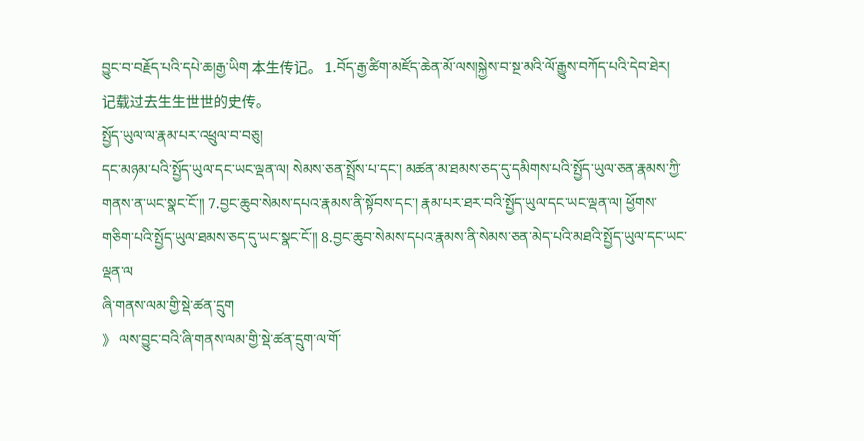བྱུང་བ་བརྗོད་པའི་དཔེ་ཆ།རྒྱ་ཡིག 本生传记。 1.བོད་རྒྱ་ཚིག་མཛོད་ཆེན་མོ་ལས།སྐྱེས་བ་སྔ་མའི་ལོ་རྒྱུས་བཀོད་པའི་དེབ་ཐེར། 记载过去生生世世的史传。
སྤྱོད་ཡུལ་ལ་རྣམ་པར་འཕྲུལ་བ་བཅུ།
དང་མཉམ་པའི་སྤྱོད་ཡུལ་དང་ཡང་ལྡན་ལ། སེམས་ཅན་སྤྲོས་པ་དང་། མཚན་མ་ཐམས་ཅད་དུ་དམིགས་པའི་སྤྱོད་ཡུལ་ཅན་རྣམས་ཀྱི་གནས་ན་ཡང་སྣང་ངོ་༎ 7.བྱང་ཆུབ་སེམས་དཔའ་རྣམས་ནི་སྟོབས་དང་། རྣམ་པར་ཐར་བའི་སྤྱོད་ཡུལ་དང་ཡང་ལྡན་ལ། ཕྱོགས་གཅིག་པའི་སྤྱོད་ཡུལ་ཐམས་ཅད་དུ་ཡང་སྣང་ངོ་༎ 8.བྱང་ཆུབ་སེམས་དཔའ་རྣམས་ནི་སེམས་ཅན་མེད་པའི་མཐའི་སྤྱོད་ཡུལ་དང་ཡང་ལྡན་ལ
ཞི་གནས་ལམ་གྱི་སྡེ་ཚན་དྲུག
》 ལས་བྱུང་བའི་ཞི་གནས་ལམ་གྱི་སྡེ་ཚན་དྲུག་ལ་གོ་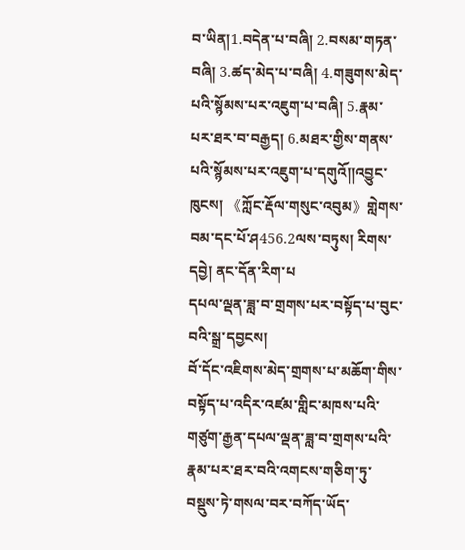བ་ཡིན།1.བདེན་པ་བཞི། 2.བསམ་གཏན་བཞི། 3.ཚད་མེད་པ་བཞི། 4.གཟུགས་མེད་པའི་སྙོམས་པར་འཇུག་པ་བཞི། 5.རྣམ་པར་ཐར་བ་བརྒྱད། 6.མཐར་གྱིས་གནས་པའི་སྙོམས་པར་འཇུག་པ་དགུའོ༎འབྱུང་ཁུངས། 《ཀློང་རྡོལ་གསུང་འབུམ》གླེགས་བམ་དང་པོ་ཤ456.2ལས་བཏུས། རིགས་དབྱེ། ནང་དོན་རིག་པ
དཔལ་ལྡན་ཟླ་བ་གྲགས་པར་བསྟོད་པ་བུང་བའི་སྒྲ་དབྱངས།
བོ་དོང་འཇིགས་མེད་གྲགས་པ་མཆོག་གིས་བསྟོད་པ་འདིར་འཛམ་གླིང་མཁས་པའི་གཙུག་རྒྱན་དཔལ་ལྡན་ཟླ་བ་གྲགས་པའི་རྣམ་པར་ཐར་བའི་འགངས་གཅིག་ཏུ་བསྡུས་ཏེ་གསལ་བར་བཀོད་ཡོད་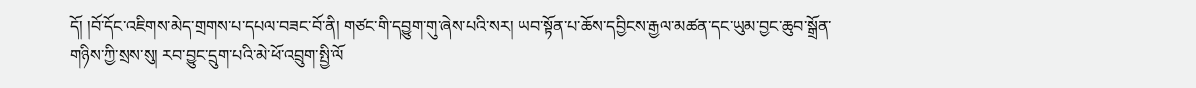དོ། །བོ་དོང་འཇིགས་མེད་གྲགས་པ་དཔལ་བཟང་བོ་ནི། གཙང་གི་དབྱུག་གུ་ཞེས་པའི་སར། ཡབ་སྟོན་པ་ཆོས་དབྱིངས་རྒྱལ་མཚན་དང་ཡུམ་བྱང་ཆུབ་སྒྲོན་གཉིས་ཀྱི་སྲས་སུ། རབ་བྱུང་དྲུག་པའི་མེ་ཕོ་འབྲུག་སྤྱི་ལོ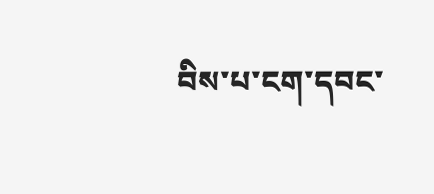བིས་པ་ངག་དབང་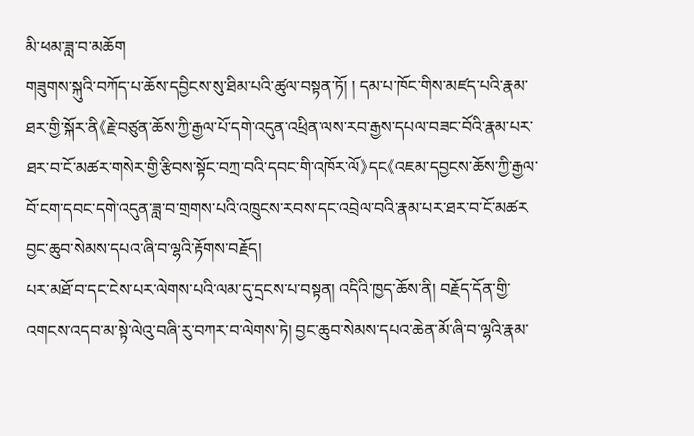མི་ཕམ་ཟླ་བ་མཆོག
གཟུགས་སྐུའི་བཀོད་པ་ཆོས་དབྱིངས་སུ་ཐིམ་པའི་ཚུལ་བསྟན་ཏོ། ། དམ་པ་ཁོང་གིས་མཛད་པའི་རྣམ་ཐར་གྱི་སྐོར་ནི《རྗེ་བཙུན་ཆོས་ཀྱི་རྒྱལ་པོ་དགེ་འདུན་འཕྲིན་ལས་རབ་རྒྱས་དཔལ་བཟང་བོའི་རྣམ་པར་ཐར་བ་ངོ་མཚར་གསེར་གྱི་རྩིབས་སྟོང་བཀྲ་བའི་དབང་གི་འཁོར་ལོ》དང《འཇམ་དབྱངས་ཆོས་ཀྱི་རྒྱལ་བོ་ངག་དབང་དགེ་འདུན་ཟླ་བ་གྲགས་པའི་འཁྲུངས་རབས་དང་འབྲེལ་བའི་རྣམ་པར་ཐར་བ་ངོ་མཚར
བྱང་ཆུབ་སེམས་དཔའ་ཞི་བ་ལྷའི་རྟོགས་བརྗོད།
པར་མཐོ་བ་དང་ངེས་པར་ལེགས་པའི་ལམ་དུ་དྲངས་པ་བསྟན། འདིའི་ཁྱད་ཆོས་ནི། བརྗོད་དོན་གྱི་འགངས་འདབ་མ་སྟེ་ལེའུ་བཞི་རུ་བཀར་བ་ལེགས་ཏེ། བྱང་ཆུབ་སེམས་དཔའ་ཆེན་མོ་ཞི་བ་ལྷའི་རྣམ་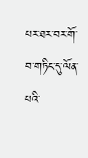པར་ཐར་བར་གོ་བ་གཏིང་དུ་ལོན་པའི་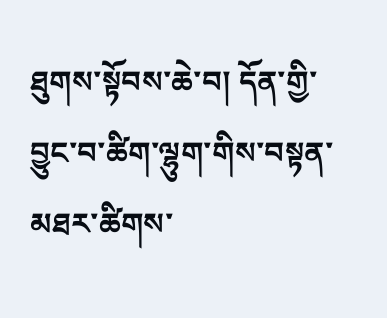ཐུགས་སྟོབས་ཆེ་བ། དོན་གྱི་བྱུང་བ་ཚིག་ལྷུག་གིས་བསྟན་མཐར་ཚིགས་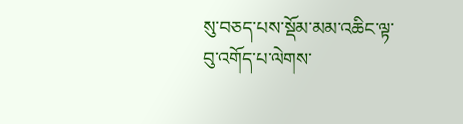སུ་བཅད་པས་སྡོམ་མམ་འཆིང་ལྟ་བུ་འགོད་པ་ལེགས་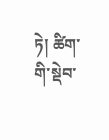ཏེ། ཚིག་གི་སྡེབ་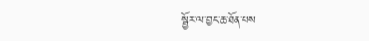སྦྱོར་ལ་བྱང་ཆ་ཐོན་པས